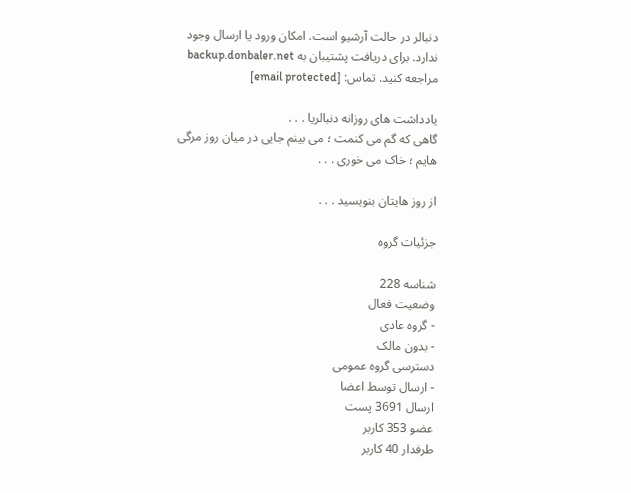دنبالر در حالت آرشیو است. امکان ورود یا ارسال وجود ندارد. برای دریافت پشتیبان به backup.donbaler.net مراجعه کنید. تماس: [email protected]

یادداشت های روزانه دنبالریا . . .
گاهی که گم می کنمت ؛ می بینم جایی در میان روز مرگی هایم ؛ خاک می خوری . . .

از روز هایتان بنویسید . . .

جزئیات گروه

شناسه 228
وضعیت فعال
- گروه عادی
- بدون مالک
دسترسی گروه عمومی
- ارسال توسط اعضا
ارسال 3691 پست
عضو 353 کاربر
طرفدار 40 کاربر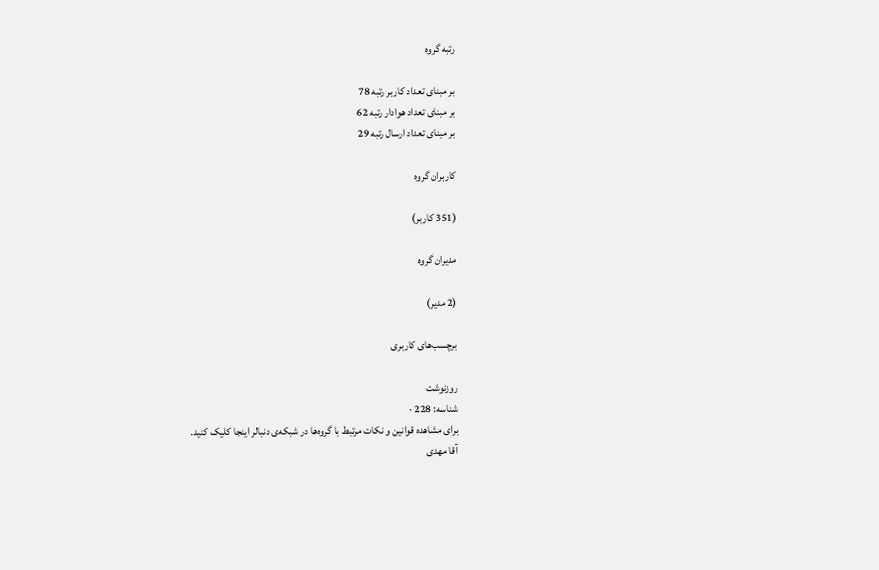رتبه گروه

بر مبنای تعداد کاربر رتبه 78
بر مبنای تعداد هوادار رتبه 62
بر مبنای تعداد ارسال رتبه 29

کاربران گروه

(351 کاربر)

مدیران گروه

(2 مدیر)

برچسب‌های کاربری

روزنوشت
شناسه‌: 228 ·
برای مشاهده قوانین و نکات مرتبط با گروه‌ها در شبکه‌ی دنبالر اینجا کلیک کنید.
آقا مهدی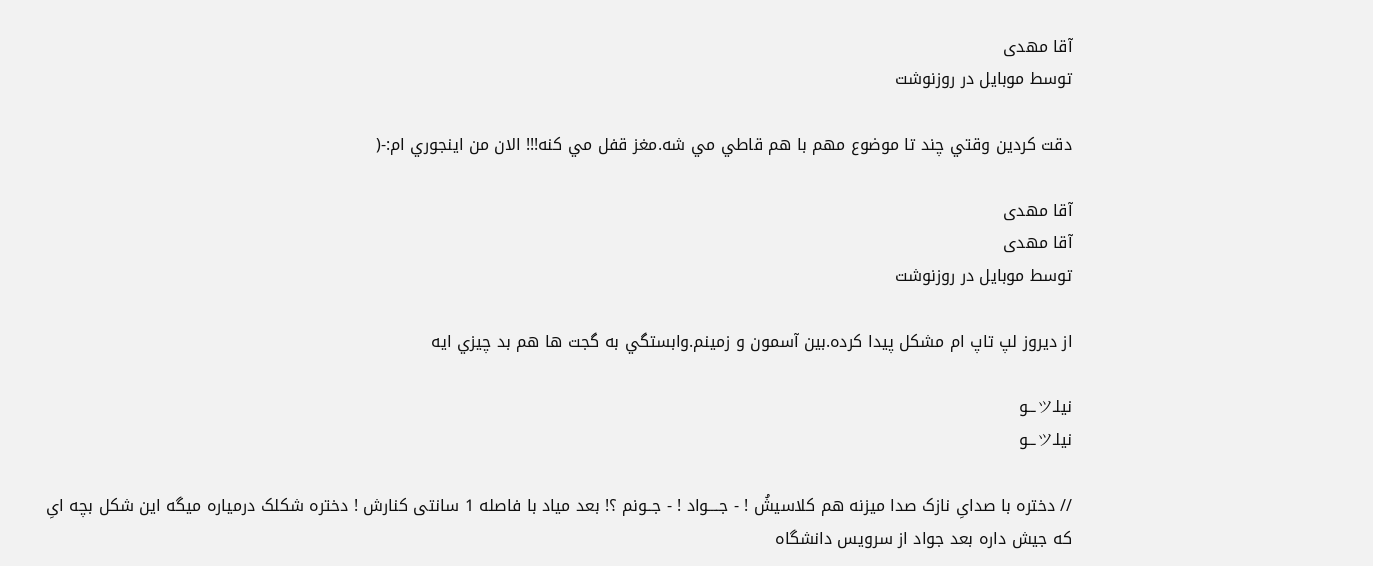آقا مهدی
توسط موبایل در روزنوشت

دقت كردين وقتي چند تا موضوع مهم با هم قاطي مي شه.مغز قفل مي كنه!!! الان من اينجوري ام:-(

آقا مهدی
آقا مهدی
توسط موبایل در روزنوشت

از ديروز لپ تاپ ام مشكل پيدا كرده.بين آسمون و زمينم.وابستگي به گجت ها هم بد چيزي ايه

نیلـツــو
نیلـツــو

// دختره با صدایِ نازک صدا میزنه هم کلاسیشُ ! - جــــواد ! - جــونم ؟! بعد میاد با فاصله 1 سانتی کنارش ! دختره شکلک درمیاره میگه این شکل بچه ایِ که جیش داره بعد جواد از سرویس دانشگاه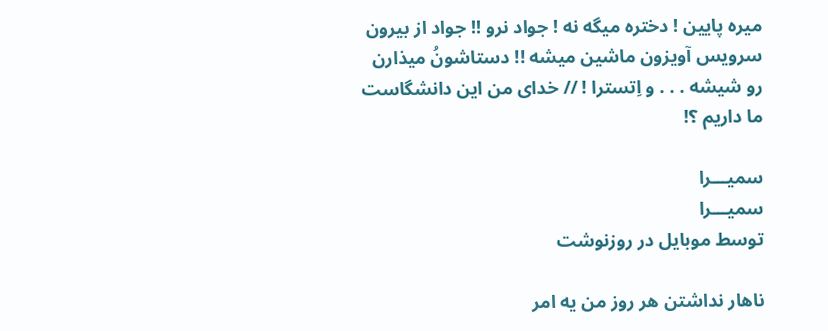میره پایین ! دختره میگه نه ! جواد نرو !! جواد از بیرون سرویس آویزون ماشین میشه !! دستاشونُ میذارن رو شیشه . . . و اِتسترا ! // خدای من این دانشگاست ما داریم ؟!

سمیـــرا
سمیـــرا
توسط موبایل در روزنوشت

ناهار نداشتن هر روز من یه امر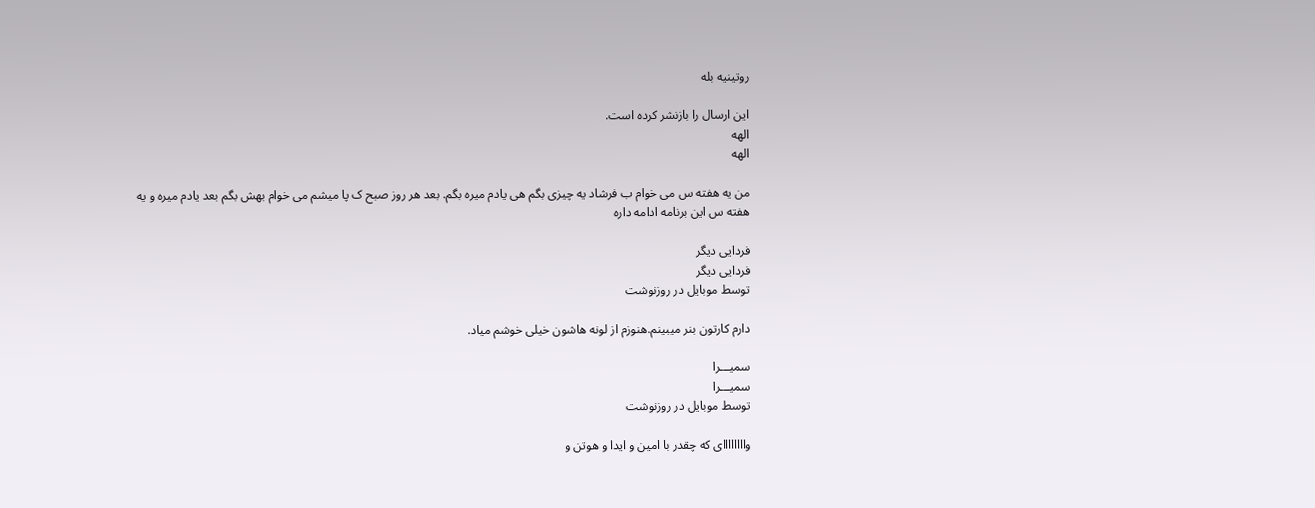روتینیه بله

این ارسال را بازنشر کرده است.
الهه
الهه

من یه هفته س می خوام ب فرشاد یه چیزی بگم هی یادم میره بگم. بعد هر روز صبح ک پا میشم می خوام بهش بگم بعد یادم میره و یه هفته س این برنامه ادامه داره

فردایی دیگر
فردایی دیگر
توسط موبایل در روزنوشت

دارم کارتون بنر میبینم.هنوزم از لونه هاشون خیلی خوشم میاد.

سمیـــرا
سمیـــرا
توسط موبایل در روزنوشت

واااااااای که چقدر با امین و ایدا و هوتن و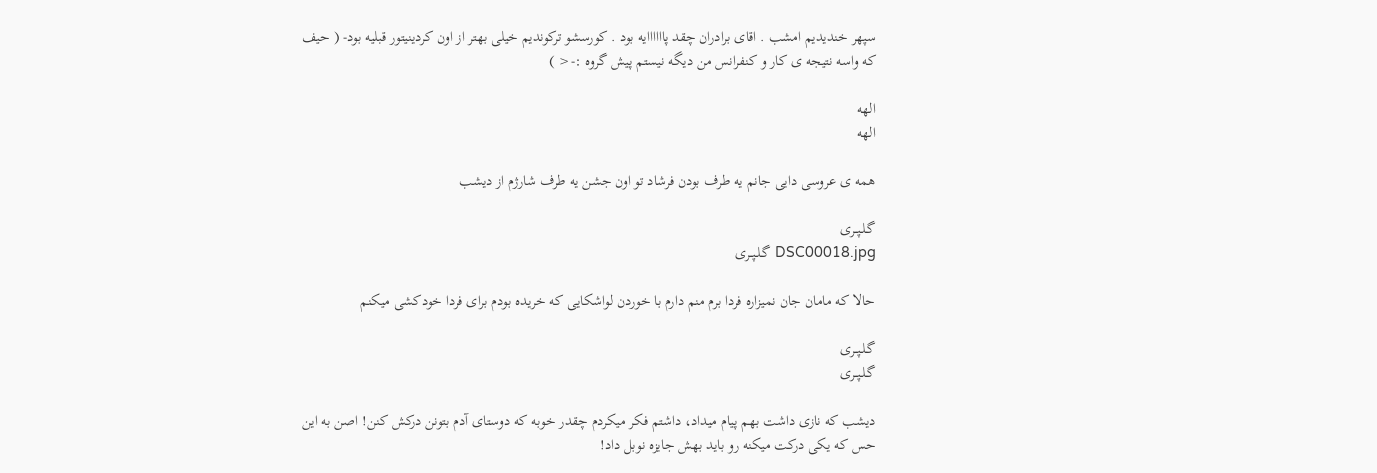سپهر خندیدیم امشب . اقای برادران چقد پاااااایه بود . کورسشو ترکوندیم خیلی بهتر از اون کردینیتور قبلیه بود- ( حیف که واسه نتیجه ی کار و کنفرانس من دیگه نیستم پیش گروه :-< )

الهه
الهه

همه ی عروسی دایی جانم یه طرف بودن فرشاد تو اون جشن یه طرف شارژم از دیشب

گـلـپــری
DSC00018.jpg گـلـپــری

حالا که مامان جان نمیزاره فردا برم منم دارم با خوردن لواشکایی که خریده بودم برای فردا خودکشی میکنم

گـلـپــری
گـلـپــری

دیشب که نازی داشت بهم پیام میداد، داشتم فکر میکردم چقدر خوبه که دوستای آدم بتونن درکش کنن! اصن به این حس که یکی درکت میکنه رو باید بهش جایزه نوبل داد!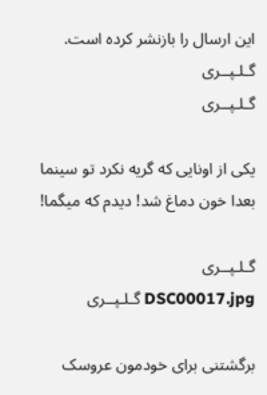این ارسال را بازنشر کرده است.
گـلـپــری
گـلـپــری

یکی از اونایی که گریه نکرد تو سینما بعدا خون دماغ شد! دیدم که میگما!

گـلـپــری
DSC00017.jpg گـلـپــری

برگشتنی برای خودمون عروسک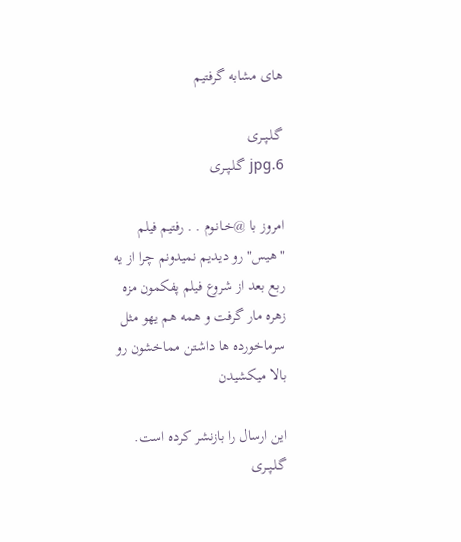های مشابه گرفتیم

گـلـپــری
6.jpg گـلـپــری

امروز با @خـانـوم . . رفتیم فیلم "هیس" رو دیدیم نمیدونم چرا از یه ربع بعد از شروع فیلم پفکمون مزه زهره مار گرفت و همه هم یهو مثل سرماخورده ها داشتن مماخشون رو بالا میکشیدن

این ارسال را بازنشر کرده است.
گـلـپــری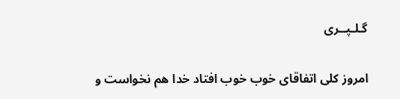گـلـپــری

امروز کلی اتفاقای خوب خوب افتاد خدا هم نخواست و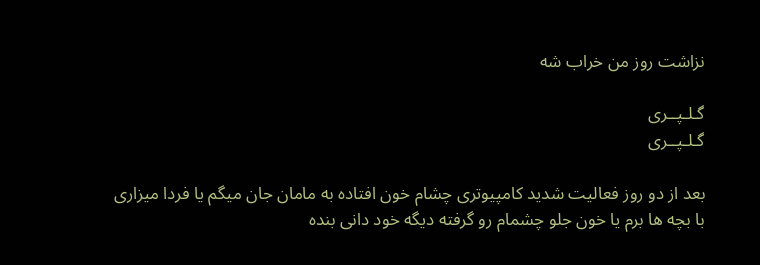نزاشت روز من خراب شه

گـلـپــری
گـلـپــری

بعد از دو روز فعالیت شدید کامپیوتری چشام خون افتاده به مامان جان میگم یا فردا میزاری با بچه ها برم یا خون جلو چشمام رو گرفته دیگه خود دانی بنده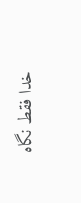خدا فقط نگاه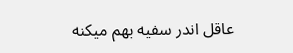عاقل اندر سفیه بهم میکنه